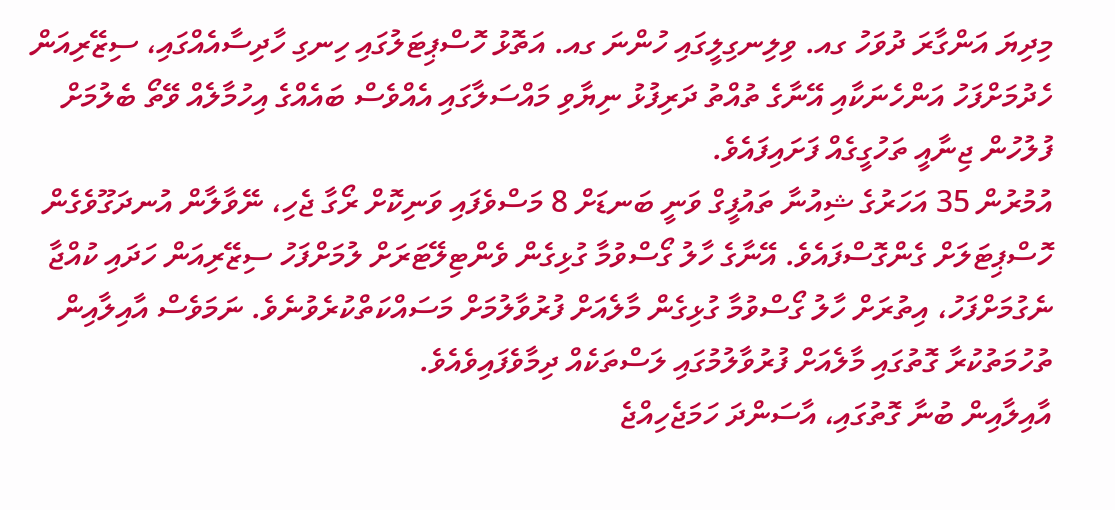މިދިޔަ އަންގާރަ ދުވަހު ގއ. ވިލިނގިލީގައި ހުންނަ ގއ. އަތޮޅު ހޮސްޕިޓަލުގައި ހިނގި ހާދިސާއެއްގައި، ސިޒޭރިއަން ހެދުމަށްފަހު އަންހެނަކާއި އޭނާގެ ތުއްތު ދަރިފުޅު ނިޔާވި މައްސަލާގައި އެއްވެސް ބައެއްގެ އިހުމާލެއް ވޭތޯ ބެލުމަށް ފުލުހުން ޖިނާއީ ތަހުގީގެއް ފަށައިފައެވެ.
އުމުރުން 35 އަހަރުގެ ޝިއުނާ ތައުފީގް ވަނީ ބަނޑަށް 8 މަސްވެފައި ވަނިކޮށް ރޯގާ ޖެހި، ނޭވާލާން އުނދަގޫވެގެން ހޮސްޕިޓަލަށް ގެންގޮސްފައެވެ. އޭނާގެ ހާލު ގޯސްވުމާ ގުޅިގެން ވެންޓިލޭޓަރަށް ލުމަށްފަހު ސިޒޭރިއަން ހަދައި ކުއްޖާ ނެގުމަށްފަހު، އިތުރަށް ހާލު ގޯސްވުމާ ގުޅިގެން މާލެއަށް ފުރުވާލުމަށް މަސައްކަތްކުރެވުނެވެ. ނަމަވެސް އާއިލާއިން ތުހުމަތުކުރާ ގޮތުގައި މާލެއަށް ފުރުވާލުމުގައި ލަސްތަކެއް ދިމާވެފައިވެއެވެ.
އާއިލާއިން ބުނާ ގޮތުގައި، އާސަންދަ ހަމަޖެހިއްޖެ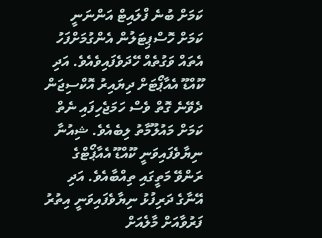ކަމަށް ބުނެ ފްލައިޓް އަންނަނީ ކަމަށް ހޮސްޕިޓަލުން އެންގުމަށްފަހު އެތައް ވަގުތެއް ހޭދަވެފައިވެއެވެ. އަދި ކޫއްޑޫ އެއާޕޯޓަށް ދިޔައިރު އޮކްސިޖަން ދެވޭނެ ގޮތް ވެސް ހަމަޖެހިފައި ނެތް ކަމަށް މައުލޫމާތު ލިބެއެވެ. ޝިއުނާ ނިޔާވެފައިވަނީ ކޫއްޑޫ އެއާޕޯޓްގެ ރަންވޭ މަތީގައި ތިއްބާއެވެ. އަދި އޭނާގެ ދަރިފުޅު ނިޔާވެފައިވަނީ އިތުރު ފަރުވާއަށް މާލެއަށް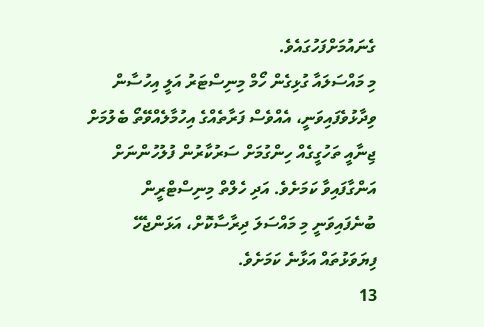ގެނައުމަށްފަހުގައެވެ.
މި މައްސަލައާ ގުޅިގެން ހޯމް މިނިސްޓަރު އަލީ އިހުސާން ވިދާޅުވެފައިވަނީ، އެއްވެސް ފަރާތެއްގެ އިހުމާލެއްވޭތޯ ބެލުމަށް ޖިނާއީ ތަހުގީގެއް ހިންގުމަށް ސަރުކާރުން ފުލުހުންނަށް އަންގާފައިވާ ކަމަށެވެ. އަދި ހެލްތް މިނިސްޓްރީން ބުނެފައިވަނީ މި މައްސަލަ ދިރާސާކޮށް، އަޅަންޖެހޭ ފިޔަވަޅުތައް އަޅާނެ ކަމަށެވެ.
13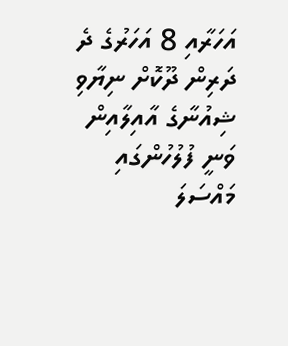އަހަރާއި 8 އަހަރުގެ ދެ ދަރިން ދޫކޮށް ނިޔާވި ޝިއުނާގެ އާއިލާއިން ވަނީ ފުލުހުންގައި މައްސަލަ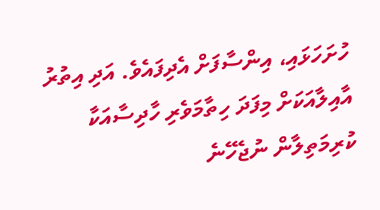ހުށަހަޅައި، އިންސާފަށް އެދިފައެވެ. އަދި އިތުރު އާއިލާއަކަށް މިފަދަ ހިތާމަވެރި ހާދިސާއަކާ ކުރިމަތިލާން ނުޖެހޭނެ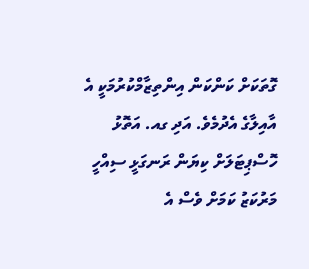ގޮތަކަށް ކަންކަން އިންތިޒާމްކުރުމަކީ އެ އާއިލާގެ އެދުމެވެ. އަދި ގއ. އަތޮޅު ހޮސްޕިޓަލަށް ކިޔަން ރަނގަޅީ ސިއްހީ މަރުކަޒު ކަމަށް ވެސް އެ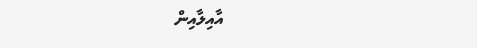އާއިލާއިން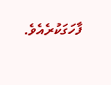ފާހަގަކުރެއެވެ.